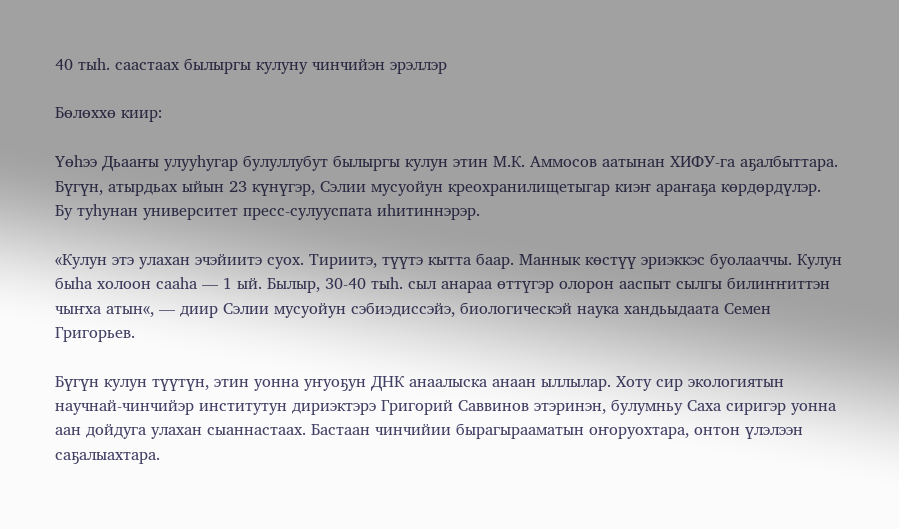40 тыһ. саастаах былыргы кулуну чинчийэн эрэллэр

Бөлөххө киир:

Үөһээ Дьааҥы улууһугар булуллубут былыргы кулун этин М.К. Аммосов аатынан ХИФУ-га аҕалбыттара. Бүгүн, атырдьах ыйын 23 күнүгэр, Сэлии мусуойун креохранилищетыгар киэҥ араҥаҕа көрдөрдүлэр. Бу туһунан университет пресс-сулууспата иһитиннэрэр.

«Кулун этэ улахан эчэйиитэ суох. Тириитэ, түүтэ кытта баар. Маннык көстүү эриэккэс буолааччы. Кулун быһа холоон сааһа — 1 ый. Былыр, 30-40 тыһ. сыл анараа өттүгэр олорон ааспыт сылгы билиҥҥиттэн чыҥха атын«, — диир Сэлии мусуойун сэбиэдиссэйэ, биологическэй наука хандьыдаата Семен Григорьев.

Бүгүн кулун түүтүн, этин уонна уҥуоҕун ДНК анаалыска анаан ыллылар. Хоту сир экологиятын научнай-чинчийэр институтун дириэктэрэ Григорий Саввинов этэринэн, булумньу Саха сиригэр уонна аан дойдуга улахан сыаннастаах. Бастаан чинчийии бырагырааматын оҥоруохтара, онтон үлэлээн саҕалыахтара.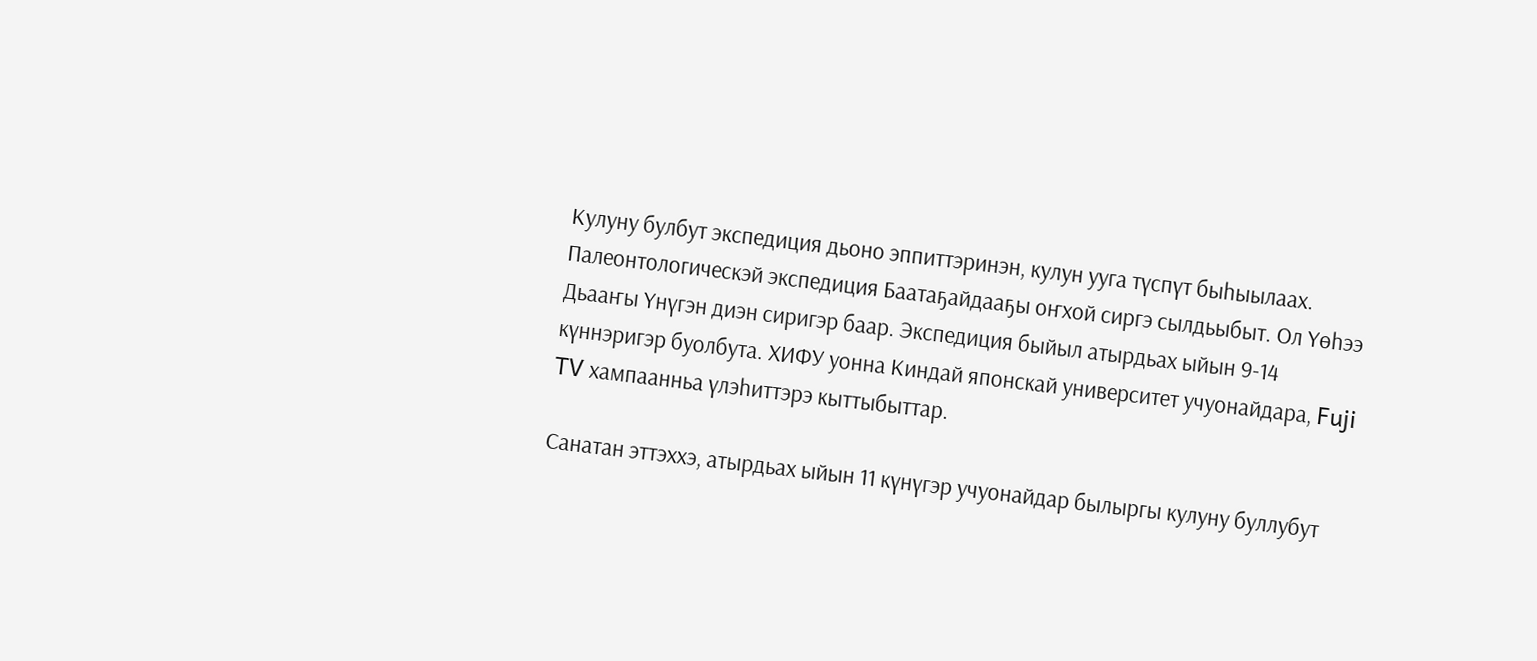Кулуну булбут экспедиция дьоно эппиттэринэн, кулун ууга түспүт быһыылаах. Палеонтологическэй экспедиция Баатаҕайдааҕы оҥхой сиргэ сылдьыбыт. Ол Үөһээ Дьааҥы Үнүгэн диэн сиригэр баар. Экспедиция быйыл атырдьах ыйын 9-14 күннэригэр буолбута. ХИФУ уонна Киндай японскай университет учуонайдара, Fuji TV хампаанньа үлэһиттэрэ кыттыбыттар.

Санатан эттэххэ, атырдьах ыйын 11 күнүгэр учуонайдар былыргы кулуну буллубут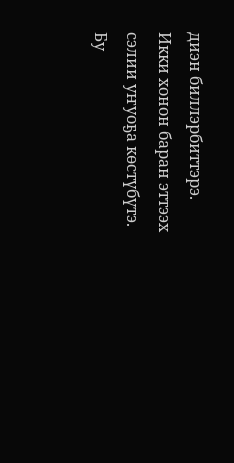диэн биллэрбиттэрэ. Икки хонон баран эттээх сэлии уҥуоҕа көстүбүтэ. Бу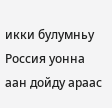икки булумньу Россия уонна аан дойду араас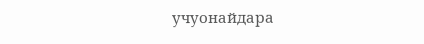учуонайдара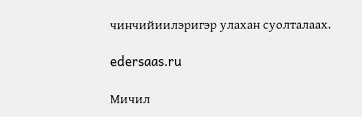чинчийиилэригэр улахан суолталаах.

edersaas.ru

Мичил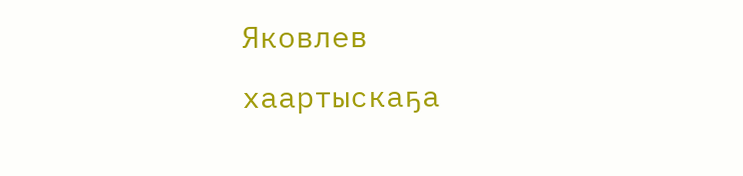Яковлев хаартыскаҕа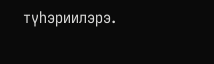түһэриилэрэ.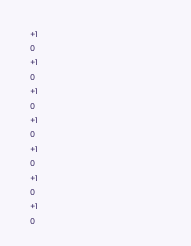+1
0
+1
0
+1
0
+1
0
+1
0
+1
0
+1
0